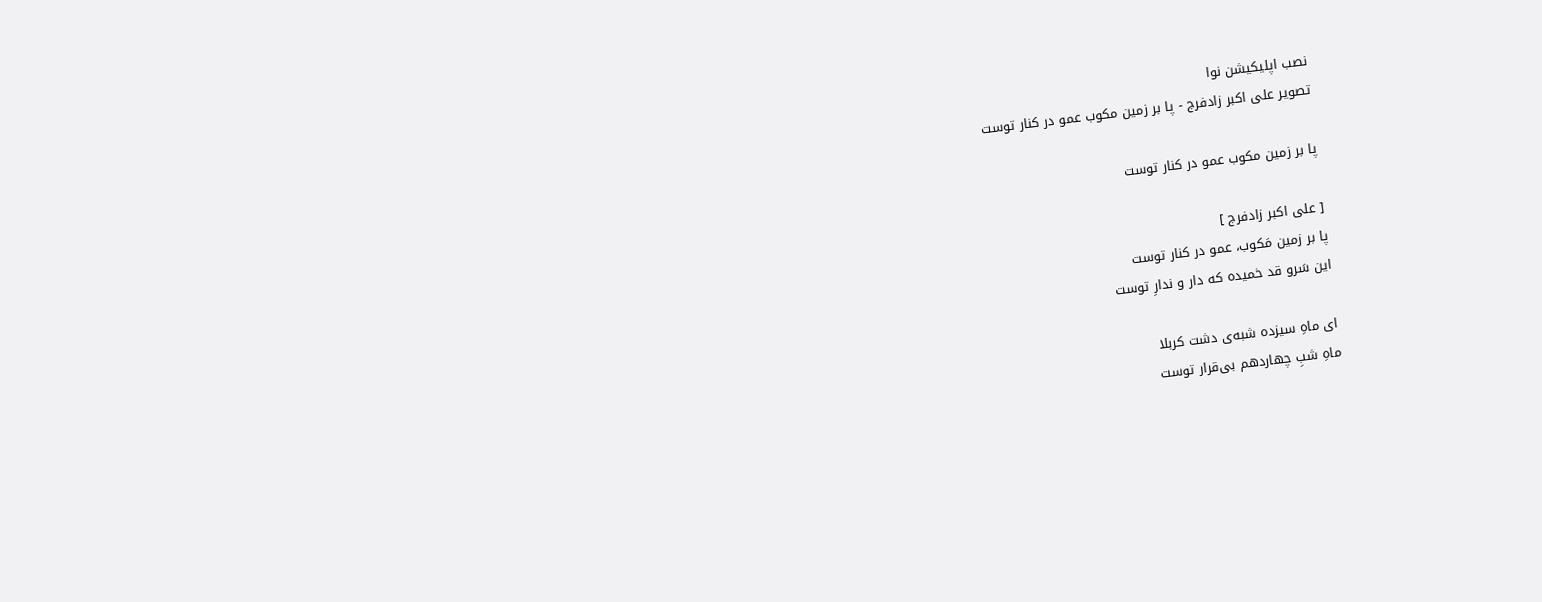نصب اپلیکیشن نوا
تصویر علی اکبر زادفرج - پا بر زمین مکوب عمو در کنار توست

پا بر زمین مکوب عمو در کنار توست

[ علی اکبر زادفرج ]
پا بر زمین مَکوب، عمو در کنار توست
این سَرو قد خمیده که دار و ندارِ توست

ای ماهِ سیزده شبه‌ی دشت کربلا
ماهِ شبِ چهاردهم بی‌قرار توست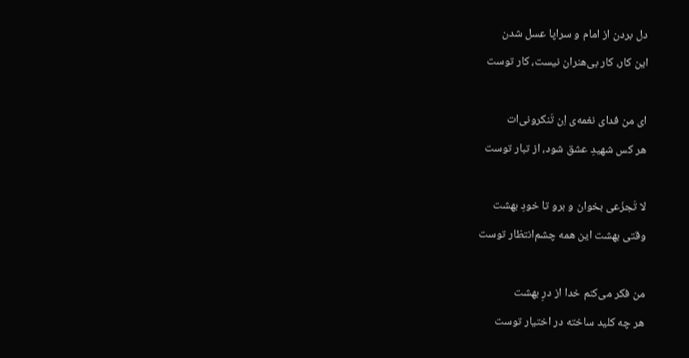دل بردن از امام و سراپا عسل شدن
این کار، کار بی‌هنران نیست، کار توست

ای من فدای نغمه‌ی اِن تَنکرونی‌ات
هر کس شهیدِ عشق شود، از تبار توست

لا تَجزَعی بخوان و برو تا خودِ بهشت
وقتی بهشت این همه چشم‌انتظار توست

من فکر می‌کنم خدا از درِ بهشت
هر چه کلید ساخته در اختیار توست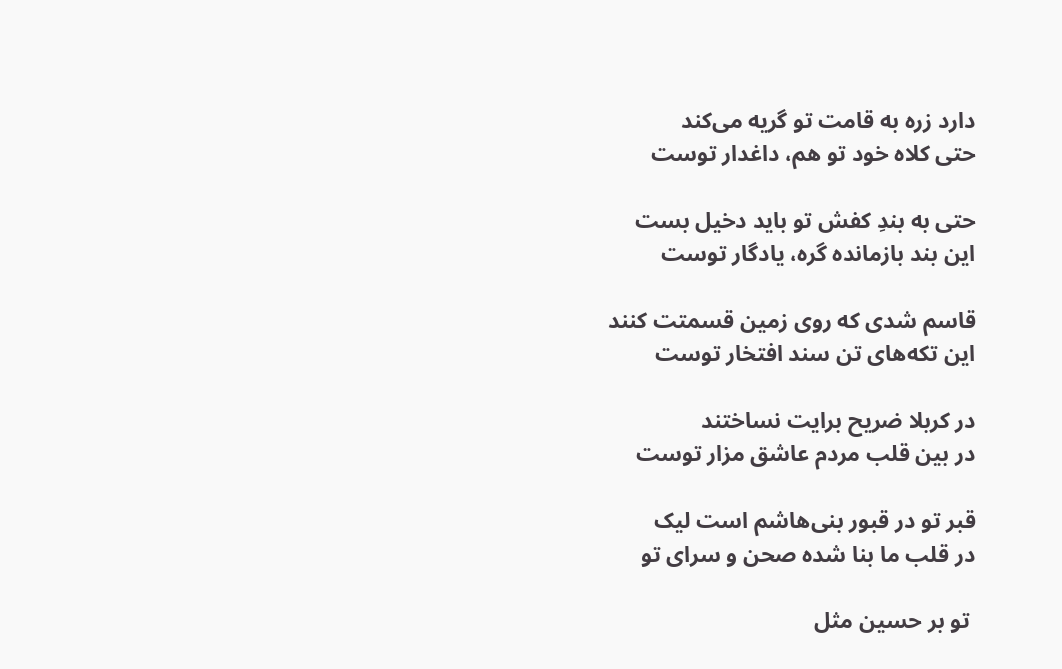دارد زره به قامت تو گریه می‌کند
حتی کلاه خود تو هم، داغدار توست

حتی به بندِ کفش تو باید دخیل بست
این بند بازمانده گره، یادگار توست

قاسم شدی که روی زمین قسمتت کنند
این تکه‌های تن سند افتخار توست

در کربلا ضریح برایت نساختند
در بین قلب مردم عاشق مزار توست

قبر تو در قبور بنی‌هاشم است لیک
در قلب ما بنا شده صحن و سرای تو

 تو بر حسین مثل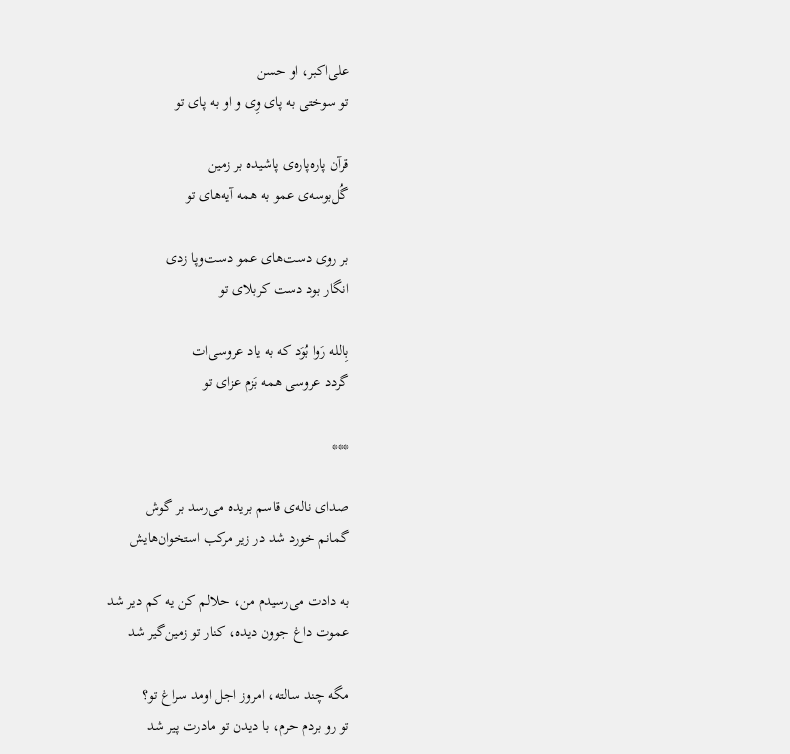علی‌اکبر، او حسن
تو سوختی به پای وِی و او به پای تو

قرآن پاره‌پاره‌ی پاشیده بر زمین
گُل‌بوسه‌ی عمو به همه آیه‌های تو

بر روی دست‌های عمو دست‌وپا زدی
انگار بود دست کربلای تو

بِالله رَوا بُوَد که به یاد عر‌وسی‌ات
گردد عروسی همه بَزم عزای تو

***

صدای ناله‌ی قاسم بریده می‌رسد بر گوش
گمانم خورد شد در زیر مرکب استخوان‌هایش

به دادت می‌رسیدم من، حلالم کن یه کم دیر شد
عموت داغ جوون دیده، کنار تو زمین‌گیر شد

مگه چند سالته، امروز اجل اومد سراغ تو؟
تو رو بردم حرم، با دیدن تو مادرت پیر شد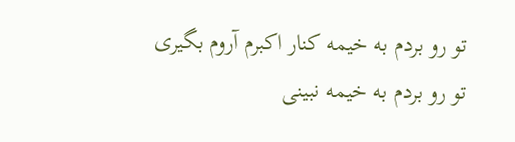تو رو بردم به خیمه کنار اکبرم آروم بگیری
تو رو بردم به خیمه نبینی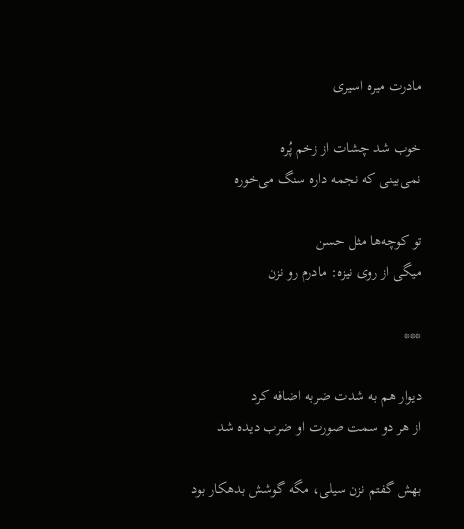مادرت میره اسیری

خوب شد چشات از زخم پُره
نمی‌بینی که نجمه داره سنگ می‌خوره

تو کوچه‌ها مثل حسن
میگی از روی نیزه: مادرم رو نزن

***

دیوار هم به شدت ضربه اضافه کرد
از هر دو سمت صورت او ضرب دیده شد

بهش گفتم نزن سیلی، مگه گوشش بدهکار بود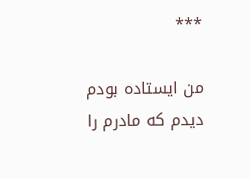***

من ایستاده بودم دیدم که مادرم را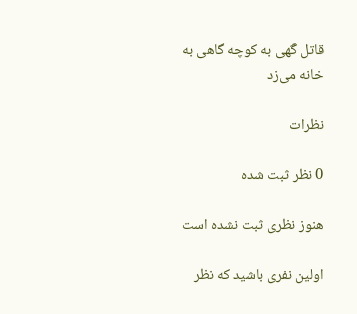قاتل گَهی به کوچه گاهی به خانه می‌زد

نظرات

0 نظر ثبت شده

هنوز نظری ثبت نشده است

اولین نفری باشید که نظر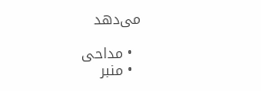می‌دهد

  • مداحی
  • منبر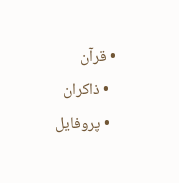• قرآن
  • ذاکران
  • پروفایل